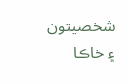شخصيتون ۽ خاڪا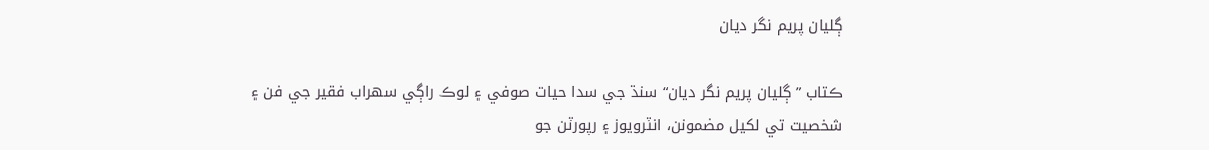ڳليان پريم نگر ديان

ڪتاب ”ڳليان پريم نگر ديان“ سنڌ جي سدا حيات صوفي ۽ لوڪ راڳي سهراب فقير جي فن ۽ شخصيت تي لکيل مضمونن، انٽرويوز ۽ رپورٽن جو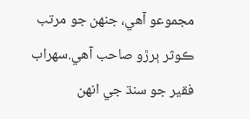مجموعو آهي، جنهن جو مرتب ڪوثر ٻرڙو صاحب آهي.سهراب فقير جو سنڌ جي انهن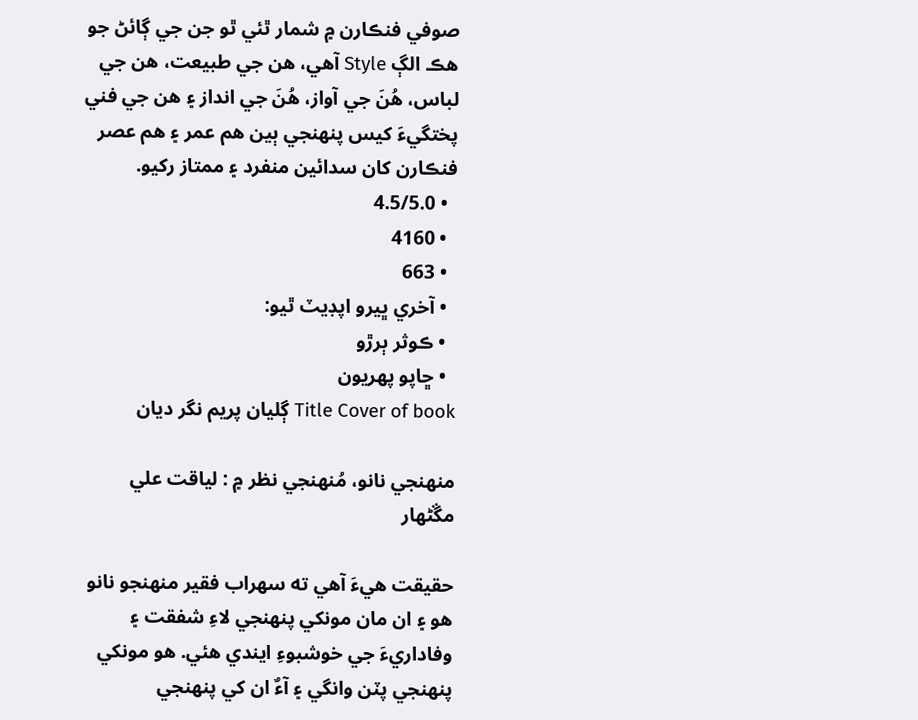صوفي فنڪارن ۾ شمار ٿئي ٿو جن جي ڳائڻ جو هڪ الڳ Style آهي، هن جي طبيعت، هن جي لباس، هُنَ جي آواز، هُنَ جي انداز ۽ هن جي فني پختگيءَ کيس پنهنجي ٻين هم عمر ۽ هم عصر فنڪارن کان سدائين منفرد ۽ ممتاز رکيو.
  • 4.5/5.0
  • 4160
  • 663
  • آخري ڀيرو اپڊيٽ ٿيو:
  • ڪوثر ٻرڙو
  • ڇاپو پھريون
Title Cover of book ڳليان پريم نگر ديان

منهنجي نانو، مُنهنجي نظر ۾ : لياقت علي مڱڻهار

حقيقت هيءَ آهي ته سهراب فقير منهنجو نانو هو ۽ ان مان مونکي پنهنجي لاءِ شفقت ۽ وفاداريءَ جي خوشبوءِ ايندي هئي. هو مونکي پنهنجي پٽن وانگي ۽ آءٌ ان کي پنهنجي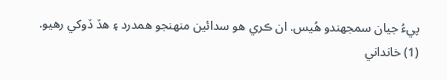پيءُ جيان سمجھندو هُيس. ان ڪري هو سدائين منهنجو همدرد ۽ هڏ ڏوکي رهيو.
(1) خانداني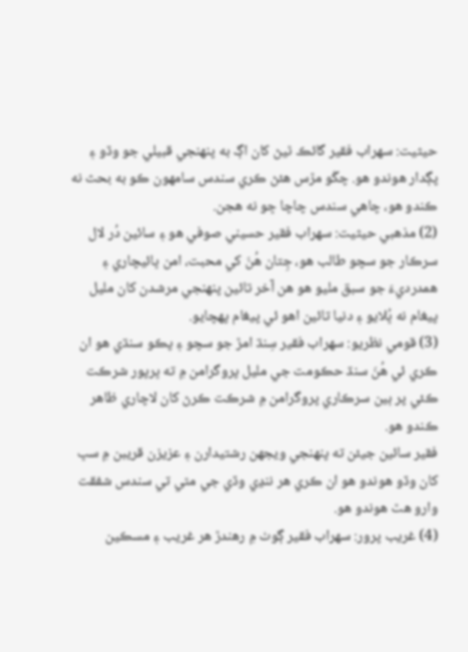حيثيت: سهراب فقير گائڪ ٿيڻ کان اڳ به پنهنجي قبيلي جو وڏو ۽ پڳدار هوندو هو. چڱو مڙس هئڻ ڪري سندس سامهون ڪو به بحث نه ڪندو هو، چاهي سندس چاچا ڇو نه هجن.
(2) مذهبي حيثيت: سهراب فقير حسيني صوفي هو ۽ سائين دُر لال سرڪار جو سچو طالب هو، جِتان هُنَ کي محبت، امن ڀائيچاري ۽ همدرديءَ جو سبق مليو هو هن آخر تائين پنهنجي مرشدن کان مليل پيغام نه ڀُلايو ۽ دنيا تائين اهو ئي پيغام پهچايو.
(3) قومي نظريو: سهراب فقير سِنڌ امڙ جو سچو ۽ پڪو سنڌي هو ان ڪري ئي هُنَ سنڌ حڪومت جي مليل پروگرامن ۾ ته ڀرپور شرڪت ڪئي پر ٻين سرڪاري پروگرامن ۾ شرڪت ڪرڻ کان لاچاري ظاهر ڪندو هو.
فقير سائين جيئن ته پنهنجي ويجھن رشتيدارن ۽ عزيزن قريبن ۾ سڀ کان وڏو هوندو هو ان ڪري هر ننڍي وڏي جي مٿي تي سندس شفقت وارو هٿ هوندو هو.
(4) غريب پرور: سهراب فقير ڳوٺ ۾ رهندڙ هر غريب ۽ مسڪين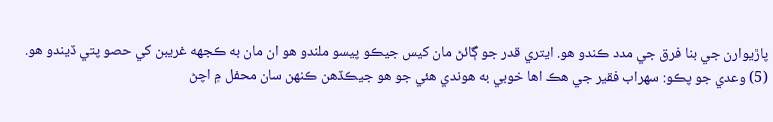پاڙيوارن جي بنا فرق جي مدد ڪندو هو. ايتري قدر جو ڳائڻ مان کيس جيڪو پيسو ملندو هو ان مان به ڪجهه غريبن کي حصو پتي ڏيندو هو.
(5) وعدي جو پڪو: سهراب فقير جي هڪ اها خوبي به هوندي هئي جو هو جيڪڏهن ڪنهن سان محفل ۾ اچڻ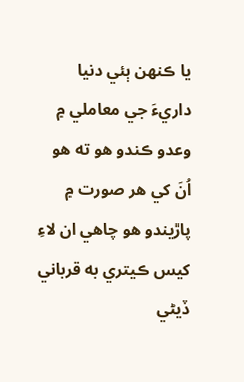يا ڪنهن ٻئي دنيا داريءَ جي معاملي ۾ وعدو ڪندو هو ته هو اُنَ کي هر صورت ۾ پاڙيندو هو چاهي ان لاءِ کيس ڪيتري به قرباني ڏيڻي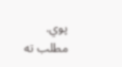پوي.
مطلب ته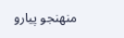منهنجو پيارو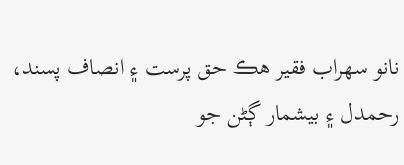نانو سهراب فقير هڪ حق پرست ۽ انصاف پسند، رحمدل ۽ بيشمار ڳڻن جو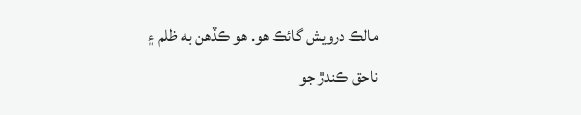مالڪ درويش گائڪ هو. هو ڪڏهن به ظلم ۽ ناحق ڪندڙ جو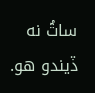ساٿُ نه ڏيندو هو.